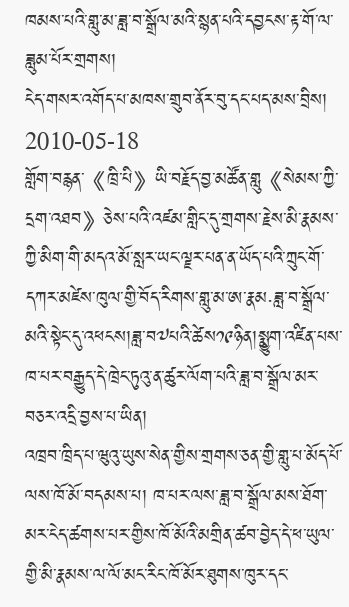ཁམས་པའི་གླུ་མ་ཟླ་བ་སྒྲོལ་མའི་སྙན་པའི་དབྱངས་རྟ་གོ་ལ་ཟླུམ་པོར་གྲགས།
ངེད་གསར་འགོད་པ་མཁས་གྲུབ་ནོར་བུ་དང་པད་མས་བྲིས། 2010-05-18
གློག་བརྙན་《ཁྲི་པི》ཡི་བརྗོད་བྱ་མཚོན་གླུ《སེམས་ཀྱི་དྲག་འཐབ》ཅེས་པའི་འཛམ་གླིང་དུ་གྲགས་རྗེས་མི་རྣམས་ཀྱི་མིག་གི་མདའ་མོ་སླར་ཡང་ལྗར་པན་ན་ཡོད་པའི་ཀྲུང་གོ་དཀར་མཛེས་ཁུལ་གྱི་བོད་རིགས་གླུ་མ་ཨ་རྣམ·ཟླ་བ་སྒྲོལ་མའི་སྟེང་དུ་འཕངས།ཟླ་བ༧པའི་ཚེས༡༩ཉིན།སྨྱུག་འཛིན་པས་ཁ་པར་བརྒྱུད་དེ་ཁྲེང་ཏུའུ་ན་ཚུར་ལོག་པའི་ཟླ་བ་སྒྲོལ་མར་བཅར་འདྲི་བྱས་པ་ཡིན།
འཁྲབ་ཁྲིད་པ་ཝུའུ་ཡུས་སེན་གྱིས་གྲགས་ཅན་གྱི་གླུ་པ་མོད་པོ་ལས་ཁོ་མོ་བདམས་པ། ཁ་པར་ལས་ཟླ་བ་སྒྲོལ་མས་ཐོག་མར་ངེད་ཚགས་པར་གྱིས་ཁོ་མོའི་མགྲིན་ཚབ་བྱེད་དེ་ཕ་ཡུལ་གྱི་མི་རྣམས་ལ་ལོ་མང་རིང་ཁོ་མོར་ཐུགས་ཁུར་དང་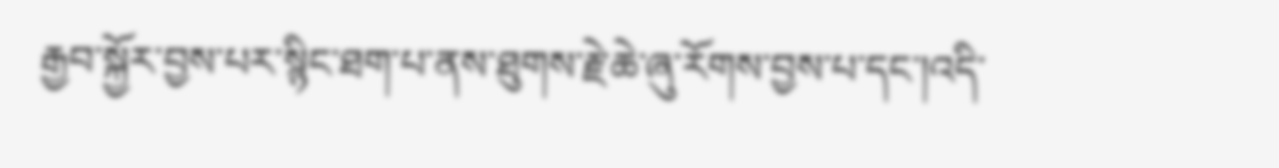རྒྱབ་སྐྱོར་བྱས་པར་སྙིང་ཐག་པ་ནས་ཐུགས་རྗེ་ཆེ་ཞུ་རོགས་བྱས་པ་དང་།འདི་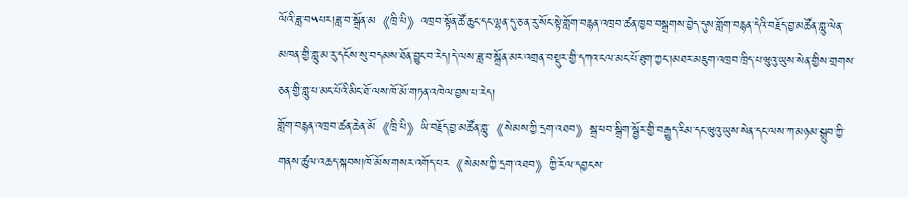ལོའི་ཟླ་བ༥པར།ཟླ་བ་སྒྲོན་མ《ཁྲི་པི》འཁྲབ་སྟོན་ཚོ་ཆུང་དང་ལྷན་དུ་ཅ་ན་རུ་སོང་སྟེ་གློག་བརྙན་འཁྲབ་ཚན་ཁྱབ་བསྒྲགས་བྱེད་དུས་གློག་བརྙན་དེའི་བརྗོད་བྱ་མཚོན་གླུ་ལེན་མཁན་གྱི་གླུ་མ་རུ་དངོས་སུ་བདམས་ཐོན་བྱུང་བ་རེད།དེ་ལས་ཟླ་བ་སྒྲོན་མར་འགྲན་བསྡུར་གྱི་དཀའ་ངལ་མང་པོ་ཐུག་ཀྱང་།མཐར་མཇུག་འཁྲབ་ཁྲིད་པ་ཝུའུ་ཡུས་སེན་གྱིས་གྲགས་ཅན་གྱི་གླུ་པ་མང་པོའི་མིང་ཐོ་ལས་ཁོ་མོ་གཏན་འཁེལ་བྱས་པ་རེད།
གློག་བརྙན་འཁྲབ་ཚན་ཆེན་མོ《ཁྲི་པི》ཡི་བརྗོད་བྱ་མཚོན་གླུ་《སེམས་ཀྱི་དྲག་འཐབ》སྒྲ་ཕབ་སྒྲིག་སྦྱོར་གྱི་བརྒྱུད་རིམ་དང་ཝུའུ་ཡུས་སེན་དང་ལས་ཀ་མཉམ་སྒྲུབ་ཀྱི་གནས་ཚུལ་འཆད་སྐབས།ཁོ་མོས་གསར་འགོད་པར《སེམས་ཀྱི་དྲག་འཐབ》ཀྱི་རོལ་དབྱངས་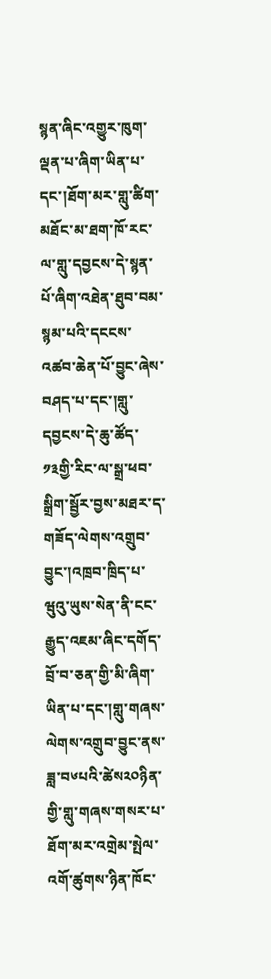སྙན་ཞིང་འགྱུར་ཁུག་ལྡན་པ་ཞིག་ཡིན་པ་དང་།ཐོག་མར་གླུ་ཚིག་མཐོང་མ་ཐག་ཁོ་རང་ལ་གླུ་དབྱངས་དེ་སྙན་པོ་ཞིག་འཐེན་ཐུབ་བམ་སྙམ་པའི་དངངས་འཚབ་ཆེན་པོ་བྱུང་ཞེས་བཤད་པ་དང་།གླུ་དབྱངས་དེ་ཆུ་ཚོད་༡༣གྱི་རིང་ལ་སྒྲ་ཕབ་སྒྲིག་སྦྱོར་བྱས་མཐར་ད་གཟོད་ལེགས་འགྲུབ་བྱུང་།འཁྲབ་ཁྲིད་པ་ཝུའུ་ཡུས་སེན་ནི་ངང་རྒྱུད་འཇམ་ཞིང་དགོད་བྲོ་བ་ཅན་གྱི་མི་ཞིག་ཡིན་པ་དང་།གླུ་གཞས་ལེགས་འགྲུབ་བྱུང་ནས་ཟླ་བ༦པའི་ཚེས༢༠ཉིན་གྱི་གླུ་གཞས་གསར་པ་ཐོག་མར་འགྲེམ་སྤེལ་འགོ་ཚུགས་ཉིན་ཁོང་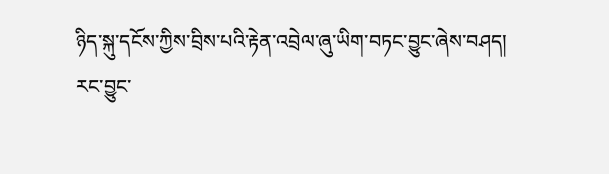ཉིད་སྐུ་དངོས་ཀྱིས་བྲིས་པའི་རྟེན་འབྲེལ་ཞུ་ཡིག་བཏང་བྱུང་ཞེས་བཤད།
རང་བྱུང་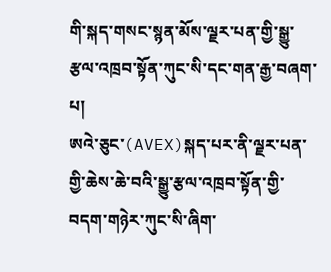གི་སྐད་གསང་སྙན་མོས་ལྗར་པན་གྱི་སྒྱུ་རྩལ་འཁྲབ་སྟོན་ཀུང་སི་དང་གན་རྒྱ་བཞག་པ།
ཨའེ་ཅུང་(AVEX)སྐད་པར་ནི་ལྗར་པན་གྱི་ཆེས་ཆེ་བའི་སྒྱུ་རྩལ་འཁྲབ་སྟོན་གྱི་བདག་གཉེར་ཀུང་སི་ཞིག་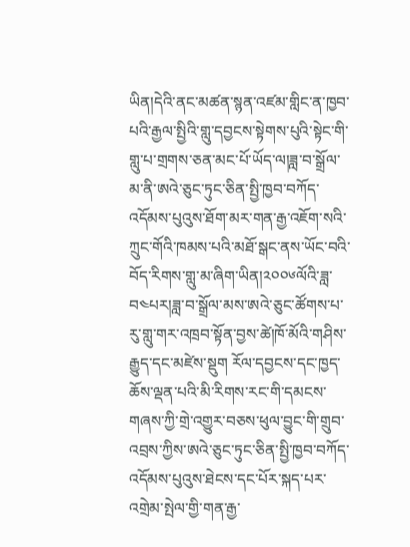ཡིན།དེའི་ནང་མཚན་སྙན་འཛམ་གླིང་ན་ཁྱབ་པའི་རྒྱལ་སྤྱིའི་གླུ་དབྱངས་སྟེགས་པུའི་སྟེང་གི་གླུ་པ་གྲགས་ཅན་མང་པོ་ཡོད་ལ།ཟླ་བ་སྒྲོལ་མ་ནི་ཨའེ་ཅུང་ཏུང་ཅིན་སྤྱི་ཁྱབ་བཀོད་འདོམས་པུའུས་ཐོག་མར་གན་རྒྱ་འཇོག་སའི་ཀྲུང་གོའི་ཁམས་པའི་མཐོ་སྒང་ནས་ཡོང་བའི་བོད་རིགས་གླུ་མ་ཞིག་ཡིན།༢༠༠༦ལོའི་ཟླ་བ༤པར།ཟླ་བ་སྒྲོལ་མས་ཨའེ་ཅུང་ཚོགས་པ་རུ་གླུ་གར་འཁྲབ་སྟོན་བྱས་ཚེ།ཁོ་མོའི་གཤིས་རྒྱུད་དང་མཛེས་སྡུག རོལ་དབྱངས་དང་ཁྱད་ཆོས་ལྡན་པའི་མི་རིགས་རང་གི་དམངས་གཞས་ཀྱི་གྲེ་འགྱུར་བཅས་ཕུལ་བྱུང་གི་གྲུབ་འབྲས་ཀྱིས་ཨའེ་ཅུང་ཏུང་ཅིན་སྤྱི་ཁྱབ་བཀོད་འདོམས་པུའུས་ཐེངས་དང་པོར་སྐད་པར་འགྲེམ་སྤེལ་གྱི་གན་རྒྱ་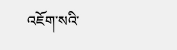འཇོག་སའི་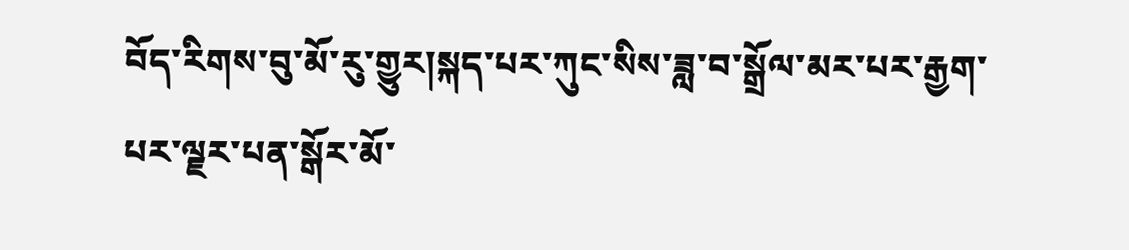བོད་རིགས་བུ་མོ་རུ་གྱུར།སྐད་པར་ཀུང་སིས་ཟླ་བ་སྒྲོལ་མར་པར་རྒྱག་པར་ལྗར་པན་སྒོར་མོ་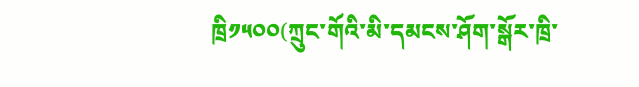ཁྲི༡༥༠༠(ཀྲུང་གོའི་མི་དམངས་ཤོག་སྒོར་ཁྲི་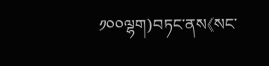༡༠༠ལྷག)བཏང་ནས《སང་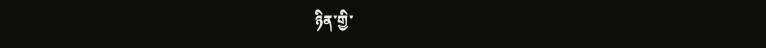ཉིན་གྱི་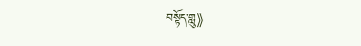བསྟོད་གླུ》